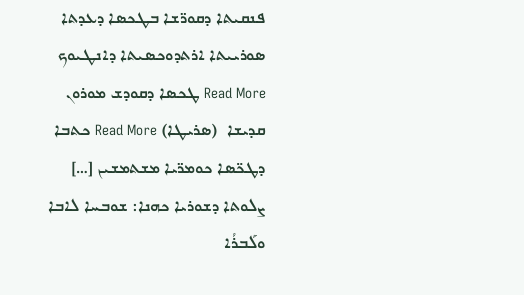ܦܢܩܝܬܐ ܕܩܘܪ̈ܫܐ ܒܛܟܣܐ ܕܥܕܬܐ ܣܘܪܝܝܬܐ ܐܪܬܕܘܟܣܝܬܐ ܕܐܢܛܝܘܟ Read More ܛܟܣܐ ܕܩܘܕܫ ܡܘܪܘܢ ܩܕܝܫܐ  (ܣܪܝܛܐ) Read More ܟܬܒܐ ܕܛܟ̈ܣܐ ܟܘܡܪ̈ܝܐ ܡܫܬܡܫܝܢ […]
ܨܠܘܬܐ ܕܫܘܪܝܐ ܟܗܢܐ: ܫܘܒܚܐ ܠܐܒܐ ܘܠܰܒܪܳܐ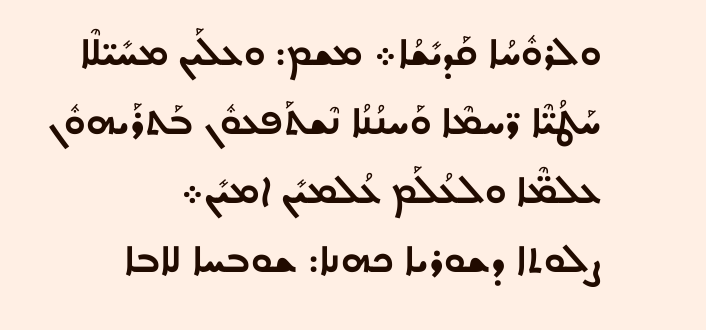ܘܠܪܘܽܚܳܐ ܩܰܕܝܺܫܳܐ܀ ܡܫܡ: ܘܥܠܰܝܢ ܡܚܺܝ̈ܠܶܐ ܚܰܛܳܝ̈ܶܐ ܪ̈ܚܡܶܐ ܘܰܚܢܳܢܳܐ ܢܶܫܬܰܦܥܘܽܢ ܒܰܬܪܰܝܗܘܽܢ ܥܠܡ̈ܶܐ ܘܠܥܳܠܰܡ ܥܳܠܡܝܺܢ ܐܡܝܺܢ܀
ܨܠܘܬܐ ܕܫܘܪܝܐ ܟܗܢܐ: ܫܘܒܚܐ ܠܐܒܐ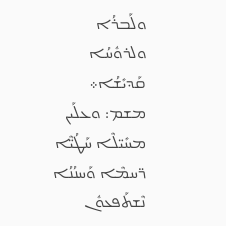ܘܠܰܒܪܳܐ ܘܠܪܘܽܚܳܐ ܩܰܕܝܺܫܳܐ܀ ܡܫܡ: ܘܥܠܰܝܢ ܡܚܺܝ̈ܠܶܐ ܚܰܛܳܝ̈ܶܐ ܪ̈ܚܡܶܐ ܘܰܚܢܳܢܳܐ ܢܶܫܬܰܦܥܘܽܢ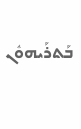ܒܰܬܪܰܝܗܘܽܢ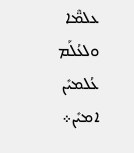ܥܠܡ̈ܶܐ ܘܠܥܳܠܰܡ ܥܳܠܡܝܺܢ ܐܡܝܺܢ܀